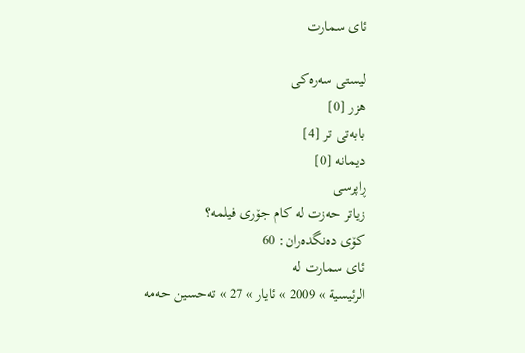ئاى سمارت

لیستى سه‌ره‌كى
هزر [0]
بابه‌تى تر [4]
ديمانه [0]
ڕاپرسی
زیاتر حه‌زت له‌ كام جۆرى فیلمه‌؟
كۆى ده‌نگده‌ران: 60
ئاى سمارت له‌
الرئيسية » 2009 » ئایار » 27 » ته‌حسین حه‌مه‌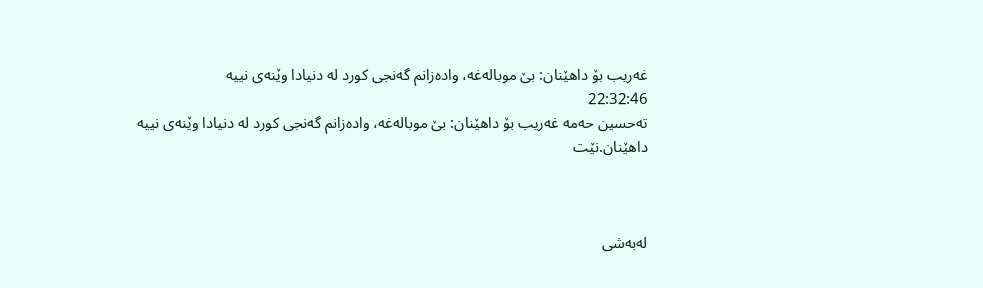غه‌ریب بۆ داهێنان: بێ‌ موباله‌غه‌، واده‌زانم گه‌نجی‌ كورد له‌ دنیادا وێنه‌ی‌ نییه‌
22:32:46
ته‌حسین حه‌مه‌ غه‌ریب بۆ داهێنان: بێ‌ موباله‌غه‌، واده‌زانم گه‌نجی‌ كورد له‌ دنیادا وێنه‌ی‌ نییه‌
داهێنان.نێت



له‌به‌شی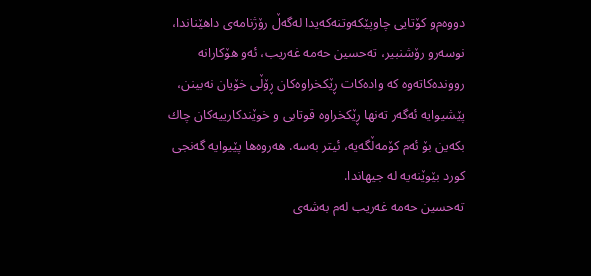دووه‌م‌و كۆتایی چاوپێكه‌وتنه‌كه‌یدا له‌گه‌ڵ رۆژنامه‌ی‌ داهێناندا، نوسه‌رو رۆشنبیر، ته‌حسین حه‌مه‌ غه‌ریب، ئه‌و هۆكارانه‌ روونده‌كاته‌وه‌ كه‌ واده‌كات ڕێكخراوه‌كان ڕۆڵی‌ خۆیان نه‌بینن، پێشیوایه‌ ئه‌گه‌ر ته‌نها ڕێكخراوه‌ قوتابی‌ و خوێندكارییه‌كان چاك بكه‌ین بۆ ئه‌م كۆمه‌ڵگه‌یه‌، ئیتر به‌سه‌. هه‌روه‌ها پێیوایه‌ گه‌نجی‌ كورد بێوێنه‌یه‌ له‌ جیهاندا.
ته‌حسین حه‌مه‌ غه‌ریب له‌م به‌شه‌ی‌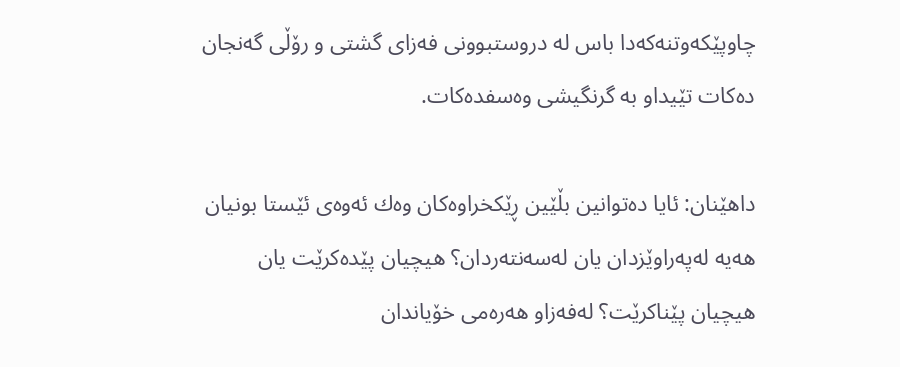چاوپێكه‌وتنه‌كه‌دا باس له‌ دروستبوونی‌ فه‌زای‌ گشتی‌ و رۆڵی‌ گه‌نجان ده‌كات تێیداو به‌ گرنگیشی وه‌سفده‌كات.

داهێنان: ئایا ده‌توانین بڵێین ڕێكخراوه‌كان وه‌ك ئه‌وه‌ی‌ ئێستا بونیان هه‌یه‌ له‌په‌راوێزدان یان له‌سه‌نته‌ردان؟ هیچیان پێده‌كرێت یان هیچیان پێناكرێت؟ له‌فه‌زاو هه‌ره‌می‌ خۆیاندان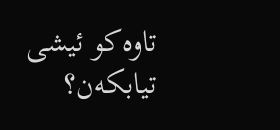تاوه‌كو ئیشی‌ تیابكه‌ن؟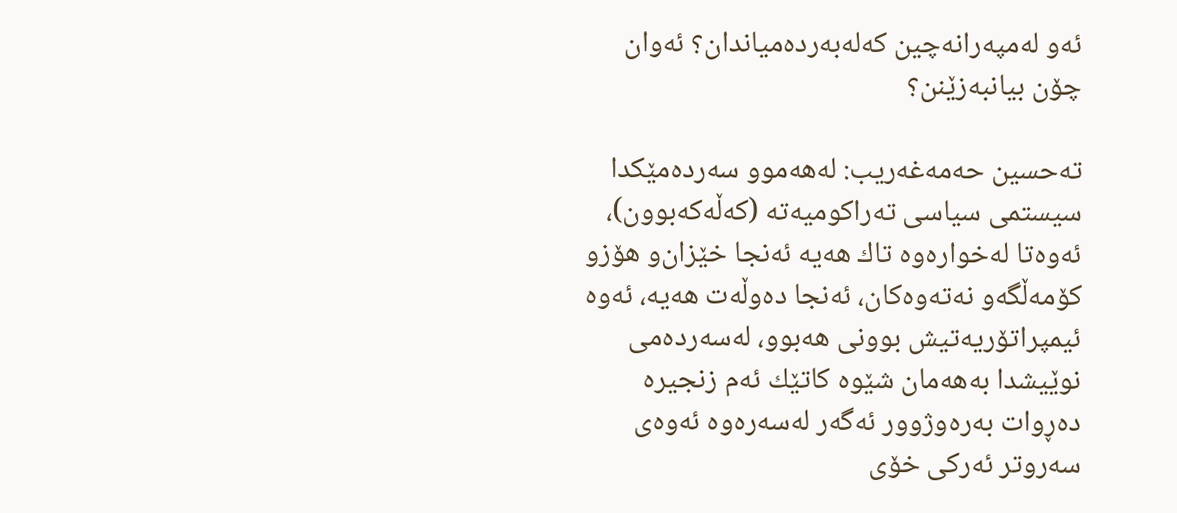ئه‌و له‌مپه‌رانه‌چین كه‌له‌به‌رده‌میاندان؟ ئه‌وان چۆن بیانبه‌زێنن؟

ته‌حسین حه‌مه‌غه‌ریب: له‌هه‌موو سه‌رده‌مێكدا سیستمی‌ سیاسی‌ ته‌راكومیه‌ته‌ (كه‌ڵه‌كه‌بوون)، ئه‌وه‌تا له‌خواره‌وه‌ تاك هه‌یه‌ ئه‌نجا خێزان‌و هۆزو كۆمه‌ڵگه‌و نه‌ته‌وه‌كان، ئه‌نجا ده‌وڵه‌ت هه‌یه‌، ئه‌وه‌ ئیمپراتۆریه‌تیش بوونی‌ هه‌بوو، له‌سه‌رده‌می‌ نوێیشدا به‌هه‌مان شێوه‌ كاتێك ئه‌م زنجیره‌ ده‌ڕوات به‌ره‌وژوور ئه‌گه‌ر له‌سه‌ره‌وه‌ ئه‌وه‌ی‌ سه‌روتر ئه‌ركی‌ خۆی‌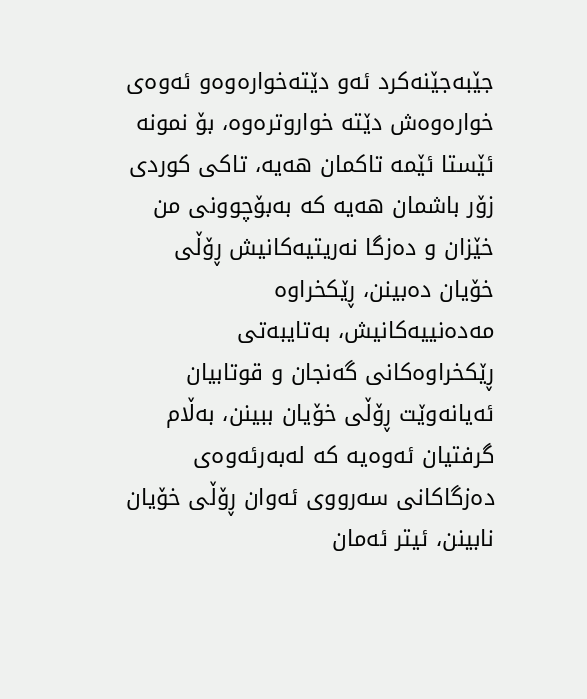جێبه‌جێنه‌كرد ئه‌و دێته‌خواره‌وه‌و ئه‌وه‌ی‌ خواره‌وه‌ش دێته‌ خواروتره‌وه‌، بۆ نمونه‌ ئێستا ئێمه‌ تاكمان هه‌یه‌، تاكی‌ كوردی‌ زۆر باشمان هه‌یه‌ كه‌ به‌بۆچوونی‌ من خێزان و ده‌زگا نه‌ریتیه‌كانیش ڕۆڵی‌ خۆیان ده‌بینن، ڕێكخراوه‌ مه‌ده‌نییه‌كانیش، به‌تایبه‌تی‌ ڕێكخراوه‌كانی‌ گه‌نجان و قوتابیان ئه‌یانه‌وێت ڕۆڵی‌ خۆیان ببینن، به‌ڵام گرفتیان ئه‌وه‌یه‌ كه‌ له‌به‌رئه‌وه‌ی‌ ده‌زگاكانی‌ سه‌رووی‌ ئه‌وان ڕۆڵی‌ خۆیان نابینن، ئیتر ئه‌مان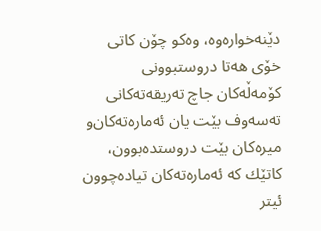دێنه‌خواره‌وه‌، وه‌كو چۆن كاتی‌ خۆی‌ هه‌تا دروستبوونی‌ كۆمه‌ڵه‌كان جاچ ته‌ریقه‌ته‌كانی‌ ته‌سه‌وف بێت یان ئه‌ماره‌ته‌كان‌و میره‌كان بێت دروستده‌بوون، كاتێك كه‌ ئه‌ماره‌ته‌كان تیاده‌چوون ئیتر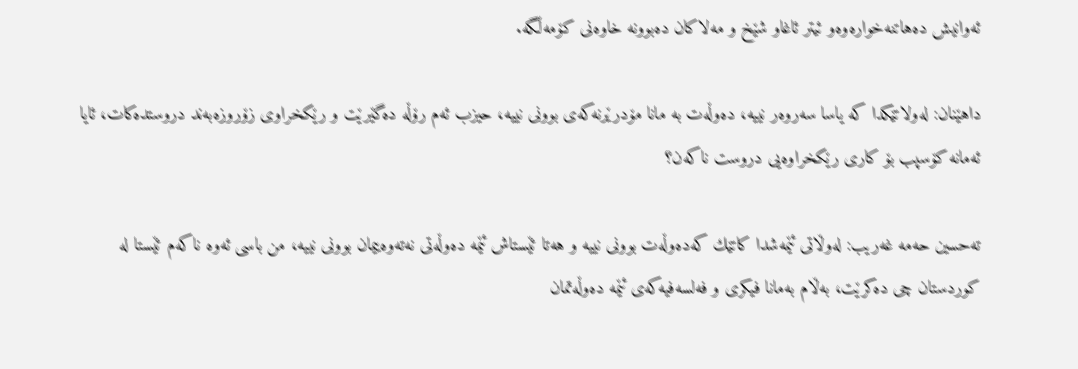ئه‌وانیش ده‌هاتنه‌خواره‌وه‌‌و ئیتر ئاغاو شێخ و مه‌لاكان ده‌بوونه‌ خاوه‌نی‌ كۆمه‌ڵگه‌.

داهێنان: له‌ولاتێكدا كه‌ یاسا سه‌روه‌ر نییه‌، ده‌وڵه‌ت به‌ مانا مۆدرێرنه‌كه‌ی‌ بوونی‌ نییه‌، حیزب ئه‌م رۆڵه‌ ده‌گێرێت و رێكخراوی‌ زۆروزه‌به‌ند دروستده‌كات، ئایا ئه‌مانه‌ كۆسپب بۆ كاری‌ رێكخراوه‌یی دروست ناكه‌ن؟

ته‌حسین حه‌مه‌ غه‌ریب: له‌وڵاتی‌ ئێمه‌شدا كاتێك كه‌ده‌وڵه‌ت بوونی‌ نییه‌ و هه‌تا ئێستاش ئێمه‌ ده‌وڵه‌تی‌ نه‌ته‌وه‌ییمان بوونی‌ نییه‌، من باسی‌ ئه‌وه‌ ناكه‌م ئێستا له‌ كوردستان چی‌ ده‌كرێت، به‌ڵام به‌مانا فیكری‌ و فه‌لسه‌فیه‌كه‌ی‌ ئێمه‌ ده‌وڵه‌تمان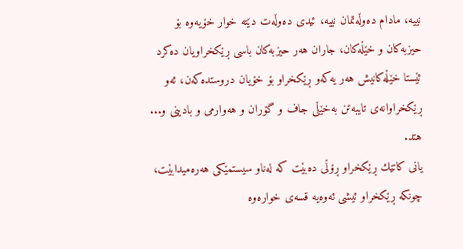نییه‌، مادام ده‌وڵه‌تمان نییه‌، ئیدی‌ ده‌وڵه‌ت دێته‌ خوار خۆیه‌وه‌ بۆ حیزبه‌كان و خێڵه‌كان، جاران هه‌ر حیزبه‌كان باسی‌ ڕێكخراویان ده‌كرد ئێستا خێڵه‌كانیش هه‌ر یه‌كه‌و ڕێكخراو بۆ خۆیان دروستده‌كه‌ن، ئه‌و ڕێكخراوانه‌ی‌ تایبه‌تن به‌خێڵی‌ جاف و گۆران و هه‌وارمی‌ و بادینی‌ و... هتد.
یانی‌ كاتێك ڕێكخراو ڕۆڵی‌ ده‌بێت كه‌ له‌ناو سیستمێكی‌ هه‌ره‌میدابێت، چونكه‌ ڕێكخراو ئیشی‌ ئه‌وه‌یه‌ قسه‌ی‌ خواره‌وه‌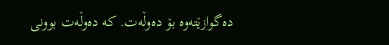ده‌گوازێته‌وه‌ بۆ ده‌وڵه‌ت. كه‌ ده‌وڵه‌ت بوونی‌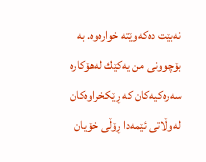نه‌بێت ده‌كه‌وێته‌ خواره‌وه‌. به‌ بۆچوونی‌ من یه‌كێك له‌هۆكاره‌ سه‌ره‌كیه‌كان كه‌ ڕێكخراوه‌كان له‌وڵاتی‌ ئێمه‌دا ڕۆڵی‌ خۆیان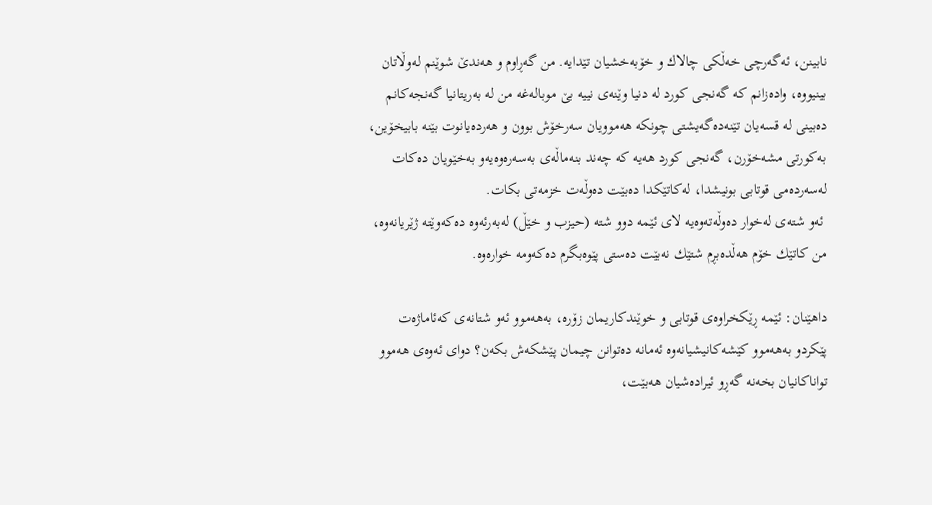نابینن، ئه‌گه‌رچی‌ خه‌ڵكی‌ چالاك و خۆبه‌خشیان تێدایه‌. من گه‌ڕاوم و هه‌ندێ‌ شوێنم له‌وڵاتان بینیووه‌، واده‌زانم كه‌ گه‌نجی‌ كورد له‌ دنیا وێنه‌ی‌ نییه‌ بێ‌ موباله‌غه‌ من له‌ به‌ریتانیا گه‌نجه‌كانم ده‌بینی‌ له‌ قسه‌یان تێنه‌ده‌گه‌یشتی‌ چونكه‌ هه‌موویان سه‌رخۆش بوون و هه‌رده‌یانوت بێنه‌ بابیخۆین، به‌كورتی‌ مشه‌خۆرن، گه‌نجی‌ كورد هه‌یه‌ كه‌ چه‌ند بنه‌ماڵه‌ی‌ به‌سه‌ره‌وه‌یه‌و به‌خێویان ده‌كات له‌سه‌رده‌می‌ قوتابی‌ بونیشدا، له‌كاتێكدا ده‌بێت ده‌وڵه‌ت خزمه‌تی‌ بكات.
 ئه‌و شته‌ی‌ له‌خوار ده‌وڵه‌ته‌وه‌یه‌ لای‌ ئێمه‌ دوو شته‌ (حیزب و خێڵ) له‌به‌رئه‌وه‌ ده‌كه‌وێته‌ ژێریانه‌وه‌، من كاتێك خۆم هه‌ڵده‌بڕم شتێك نه‌بێت ده‌ستی‌ پێوه‌بگرم ده‌كه‌ومه‌ خواره‌وه‌.

داهێنان: ئێمه‌ ڕێكخراوه‌ی‌ قوتابی‌ و خوێندكاریمان زۆره‌، به‌هه‌موو ئه‌و شتانه‌ی‌ كه‌ئاماژه‌ت پێكردو به‌هه‌موو كێشه‌كانیشیانه‌وه‌ ئه‌مانه‌ ده‌توانن چیمان پێشكه‌ش بكه‌ن؟ دوای‌ ئه‌وه‌ی‌ هه‌موو تواناكانیان بخه‌نه‌ گه‌ڕو ئیراده‌شیان هه‌بێت،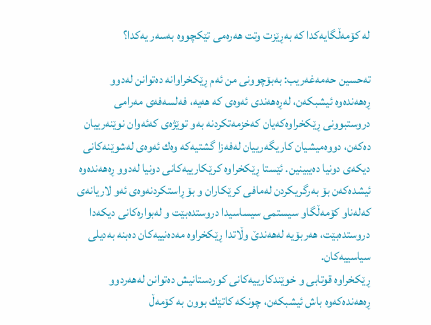له‌ كۆمه‌ڵگایه‌كدا كه‌ به‌ڕێزت وتت هه‌ره‌می‌ تێكچووه‌ به‌سه‌ر یه‌كدا؟

ته‌حسین حه‌مه‌غه‌ریب: به‌بۆچوونی‌ من ئه‌م ڕێكخراوانه‌ ده‌توانن له‌دوو ڕه‌هه‌نده‌وه‌ ئیشبكه‌ن، له‌ڕه‌هه‌ندی‌ ئه‌وه‌ی‌ كه‌ هه‌یه‌، فه‌لسه‌فه‌ی‌ مه‌رامی‌ دروستبوونی‌ ڕێكخراوه‌كه‌یان كه‌خزمه‌تكردنه‌ به‌و توێژه‌ی‌ كه‌ئه‌وان نوێنه‌رییان ده‌كه‌ن، دووه‌میشیان كاریگه‌رییان له‌فه‌زا گشتیه‌كه‌ وه‌ك ئه‌وه‌ی‌ له‌شوێنه‌كانی‌ دیكه‌ی‌ دونیا ده‌یبینین. ئێستا ڕێكخراوه‌ كرێكارییه‌كانی‌ دونیا له‌دوو ڕه‌هه‌نده‌وه‌ ئیشده‌كه‌ن بۆ به‌رگریكردن له‌مافی‌ كرێكاران و بۆ ڕاستكردنه‌وه‌ی‌ ئه‌و لاریانه‌ی‌ كه‌له‌ناو كۆمه‌ڵگاو سیستمی‌ سیساسیدا دروستده‌بێت و له‌بواره‌كانی‌ دیكه‌دا دروستده‌بێت، هه‌ربۆیه‌ له‌هه‌ندێ‌ وڵاتدا ڕێكخراوه‌ مه‌ده‌نییه‌كان ده‌بنه‌ به‌دیلی‌ سیاسییه‌كان.
ڕێكخراوه‌ قوتابی‌ و خوێندكارییه‌كانی‌ كوردستانیش ده‌توانن له‌هه‌ردوو ڕه‌هه‌نده‌كه‌وه‌ باش ئیشبكه‌ن، چونكه‌ كاتێك بوون به‌ كۆمه‌ڵ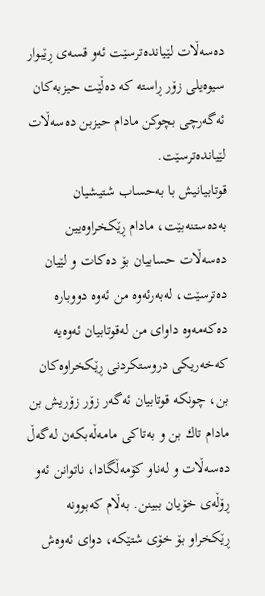ده‌سه‌ڵات لێیانده‌ترسێت ئه‌و قسه‌ی‌ ڕێبوار سیوه‌یلی‌ زۆر ڕاسته‌ كه‌ ده‌ڵێت حیزبه‌كان ئه‌گه‌رچی‌ بچوكن مادام حیزبن ده‌سه‌ڵات لێیانده‌ترسێت.
قوتابیانیش با به‌حساب شتیشیان به‌ده‌ستنه‌بێت، مادام ڕێكخراوه‌یین ده‌سه‌ڵات حسابیان بۆ ده‌كات و لێیان ده‌ترسێت، له‌به‌رئه‌وه‌ من ئه‌وه‌ دووباره‌ ده‌كه‌مه‌وه‌ داوای‌ من له‌قوتابیان ئه‌وه‌یه‌ كه‌خه‌ریكی‌ دروستكردنی‌ ڕێكخراوه‌كان بن، چونكه‌ قوتابیان ئه‌گه‌ر زۆر زۆریش بن مادام تاك بن و به‌تاكی‌ مامه‌ڵه‌بكه‌ن له‌گه‌ڵ ده‌سه‌ڵات و له‌ناو كۆمه‌ڵگادا، ناتوانن ئه‌و ڕۆڵه‌ی‌ خۆیان ببینن. به‌ڵام كه‌بوونه‌ ڕێكخراو بۆ خۆی‌ شتێكه‌، دوای‌ ئه‌وه‌ش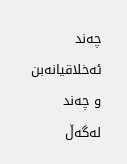چه‌ند ئه‌خلاقیانه‌بن و چه‌ند له‌گه‌ڵ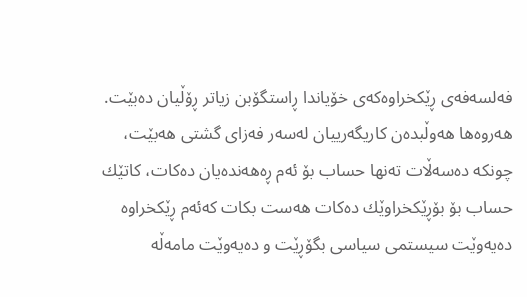فه‌لسه‌فه‌ی‌ ڕێكخراوه‌كه‌ی‌ خۆیاندا ڕاستگۆبن زیاتر ڕۆڵیان ده‌بێت.
هه‌روه‌ها هه‌وڵبده‌ن كاریگه‌رییان له‌سه‌ر فه‌زای‌ گشتی‌ هه‌بێت، چونكه‌ ده‌سه‌ڵات ته‌نها حساب بۆ ئه‌م ڕه‌هه‌نده‌یان ده‌كات، كاتێك حساب بۆ بۆڕێكخراوێك ده‌كات هه‌ست بكات كه‌ئه‌م ڕێكخراوه‌ ده‌یه‌وێت سیستمی‌ سیاسی‌ بگۆڕێت و ده‌یه‌وێت مامه‌ڵه‌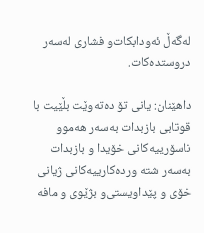له‌گه‌ڵ ئه‌ودابكات‌و فشاری‌ له‌سه‌ر دروستده‌كات.

داهێنان: یانی‌ تۆ ده‌ته‌وێت بڵێیت با قوتابی‌ بازبدات به‌سه‌ر هه‌موو ناسۆرییه‌كانی‌ خۆیدا و بازبدات به‌سه‌ر شته‌ ورده‌كارییه‌كانی‌ ژیانی‌ خۆی‌ و پێداویستی‌و بژێوی‌ و مافه‌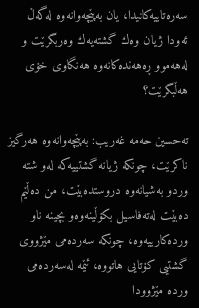سه‌ره‌تاییه‌كانیدا، یان به‌پێچه‌وانه‌وه‌ له‌گه‌ڵ ئه‌ودا ژیان وه‌ك گشته‌یه‌ك وه‌ربگرێت و له‌هه‌موو ڕه‌هه‌نده‌كانه‌وه‌ هه‌نگاوی‌ خۆی‌ هه‌ڵبگرێت؟

ته‌حسین حه‌مه‌ غه‌ریب: به‌پێچه‌وانه‌وه‌ هه‌رگیز ناكرێت، چونكه‌ ژیانه‌ گشتییه‌كه‌ له‌و شته‌ وردو به‌شیانه‌وه‌ دروستده‌بێت، من ده‌ڵێم ده‌بێت له‌ته‌فاسیل بكۆڵینه‌وه‌و بچینه‌ ناو ورده‌كارییه‌وه‌، چونكه‌ سه‌رده‌می‌ مێژووی‌ گشتیی‌ كۆتایی‌ هاتووه‌، ئێمه‌ له‌سه‌رده‌می‌ ورده‌ مێژوودا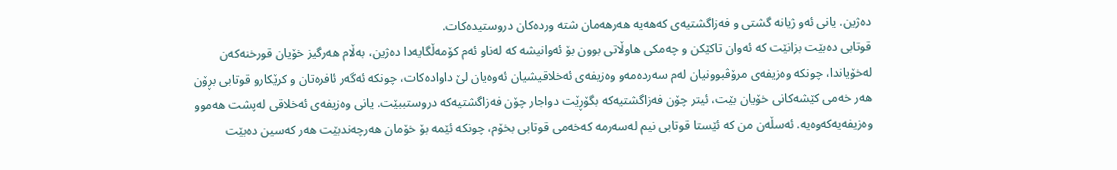ده‌ژین. یانی‌ ئه‌و ژیانه‌ گشتی و فه‌زاگشتیه‌ی‌ كه‌هه‌یه‌ هه‌رهه‌مان شته‌ ورده‌كان دروستیده‌كات.
قوتابی‌ ده‌بێت بزانێت كه‌ ئه‌وان تاكێكن و چه‌مكی‌ هاوڵاتی‌ بوون بۆ ئه‌وانیشه‌ كه‌ له‌ناو ئه‌م كۆمه‌ڵگایه‌دا ده‌ژین، به‌ڵام هه‌رگیز خۆیان قورخنه‌كه‌ن له‌خۆیاندا، چونكه‌ وه‌زیفه‌ی‌ مرۆڤبوونیان له‌م سه‌رده‌مه‌و وه‌زیفه‌ی‌ ئه‌خلاقیشیان ئه‌وه‌یان لێ‌ داواده‌كات، چونكه‌ ئه‌گه‌ر ئافره‌تان و كرێكارو قوتابی‌ بڕۆن هه‌ر خه‌می‌ كێشه‌كانی‌ خۆیان بێت، ئیتر چۆن فه‌زاگشتیه‌كه‌ بگۆڕێت دواجار چۆن فه‌زاگشتیه‌كه‌ دروستببێت. یانی‌ وه‌زیفه‌ی‌ ئه‌خلاقی‌ له‌پشت هه‌موو وه‌زیفه‌یه‌كه‌وه‌یه‌. ئه‌سڵه‌ن من كه‌ ئێستا قوتابی‌ نیم له‌سه‌رمه‌ كه‌خه‌می‌ قوتابی‌ بخۆم، چونكه‌ ئێمه‌ بۆ خۆمان هه‌رچه‌ندبێت هه‌ر كه‌سین ده‌بێت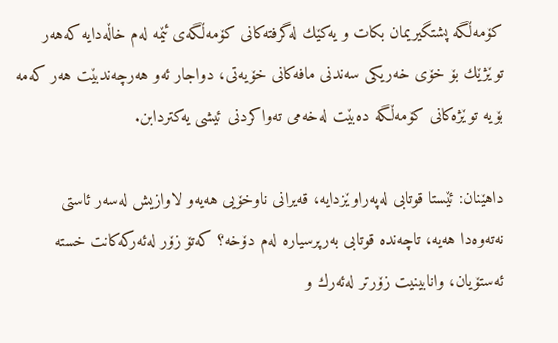كۆمه‌ڵگه‌ پشتگیریمان بكات و یه‌كێك له‌گرفته‌كانی‌ كۆمه‌ڵگه‌ی‌ ئێمه‌ له‌م خاڵه‌دایه‌ كه‌هه‌ر توێژێك بۆ خۆی‌ خه‌ریكی‌ سه‌ندنی‌ مافه‌كانی‌ خۆیه‌تی‌، دواجار ئه‌و هه‌رچه‌ندبێت هه‌ر كه‌مه‌ بۆیه‌ توێژه‌كانی‌ كۆمه‌ڵگه‌ ده‌بێت له‌خه‌می‌ ته‌واكردنی‌ ئیشی‌ یه‌كتردابن.

داهێنان: ئێستا قوتابی‌ له‌په‌راوێزدایه‌، قه‌یرانی‌ ناوخۆیی‌ هه‌یه‌و لاوازیش له‌سه‌ر ئاستی‌ نه‌ته‌وه‌دا هه‌یه‌، تاچه‌نده‌ قوتابی‌ به‌رپرسیاره‌ له‌م دۆخه‌؟ كه‌تۆ زۆر له‌ئه‌ركه‌كانت خسته‌ ئه‌ستۆیان، وانابینیت زۆرتر له‌ئه‌رك و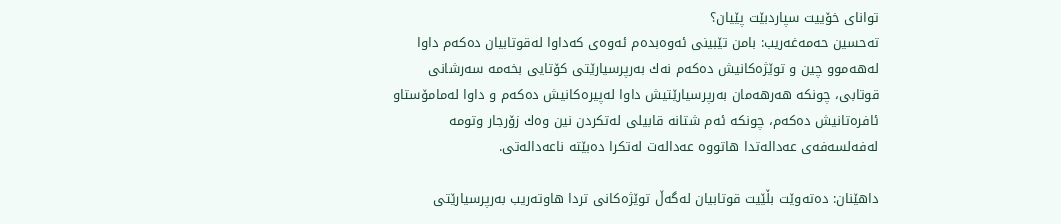توانای‌ خۆییت سپاردبێت پێیان؟
ته‌حسین حه‌مه‌غه‌ریب: بامن تێبینی‌ ئه‌وه‌بده‌م ئه‌وه‌ی‌ كه‌داوا له‌قوتابیان ده‌كه‌م داوا له‌هه‌موو چین و توێژه‌كانیش ده‌كه‌م نه‌ك به‌رپرسیارێتی‌ كۆتایی بخه‌مه‌ سه‌رشانی‌ قوتابی‌، چونكه‌ هه‌رهه‌مان به‌رپرسیارێتیش داوا له‌پیره‌كانیش ده‌كه‌م و داوا له‌مامۆستاو ئافره‌تانیش ده‌كه‌م، چونكه‌ ئه‌م شتانه‌ قابیلی‌ له‌تكردن نین وه‌ك زۆرجار وتومه‌ له‌فه‌لسه‌فه‌ی‌ عه‌داله‌تدا هاتووه‌ عه‌داله‌ت له‌تكرا ده‌بێته‌ ناعه‌داله‌تی‌.

داهێنان: ده‌ته‌وێت بڵێیت قوتابیان له‌گه‌ڵ توێژه‌كانی‌ تردا هاوته‌ریب به‌رپرسیارێتی‌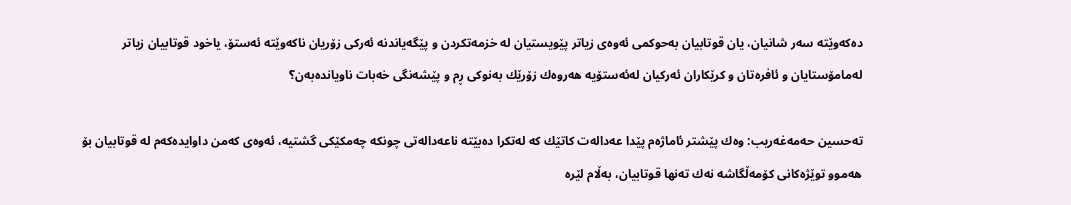ده‌كه‌وێته‌ سه‌ر شانیان، یان قوتابیان به‌حوكمی‌ ئه‌وه‌ی‌ زیاتر پێویستیان له‌ خزمه‌تكردن و پێگه‌یاندنه‌ ئه‌ركی‌ زۆریان ناكه‌وێته‌ ئه‌ستۆ، یاخود قوتابیان زیاتر له‌مامۆستایان و ئافره‌تان و كرێكاران ئه‌ركیان له‌ئه‌ستۆیه‌ هه‌روه‌ك زۆرێك به‌نوكی‌ ڕم و پێشه‌نگی‌ خه‌بات ناویانده‌به‌ن؟

ته‌حسین حه‌مه‌غه‌ریب: وه‌ك پێشتر ئاماژه‌م پێدا عه‌داله‌ت كاتێك كه‌ له‌تكرا ده‌بێته‌ ناعه‌داله‌تی‌ چونكه‌ چه‌مكێكی‌ گشتیه‌، ئه‌وه‌ی‌ كه‌من داوایده‌كه‌م له‌ قوتابیان بۆ هه‌موو توێژه‌كانی‌ كۆمه‌ڵگاشه‌ نه‌ك ته‌نها قوتابیان، به‌ڵام لێره‌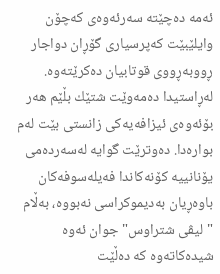ئه‌مه‌ ده‌چێته‌ سه‌رئه‌وه‌ی‌ كه‌چۆن وایلێبێت كه‌پرسیاری‌ گۆڕان دواجار ڕووبه‌ڕووی‌ قوتابیان ده‌كرێته‌وه‌. له‌ڕاستیدا ده‌مه‌وێت شتێك بڵێم هه‌ر بۆئه‌وه‌ی‌ ئیزافه‌یه‌كی‌ زانستی‌ بێت له‌م بواره‌دا. ده‌وترێت گوایه‌ له‌سه‌رده‌می‌ یۆنانییه‌ كۆنه‌كاندا فه‌یله‌سوفه‌كان باوه‌ڕیان به‌دیموكراسی‌ نه‌بووه‌، به‌ڵام "لیڤی شتراوس" جوان ئه‌وه‌ شیده‌كاته‌وه‌ كه‌ ده‌ڵێت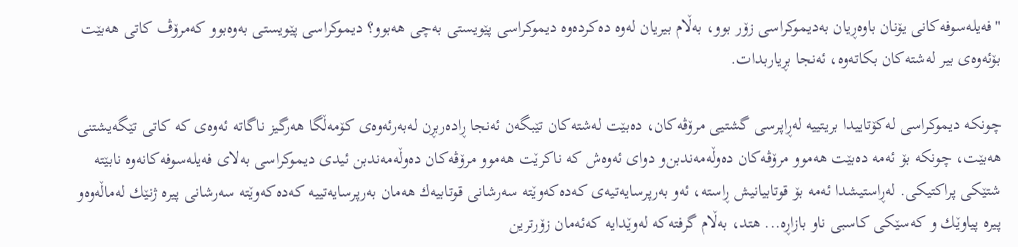"فه‌یله‌سوفه‌كانی‌ یۆنان باوه‌ڕیان به‌دیموكراسی‌ زۆر بوو، به‌ڵام بیریان له‌وه‌ ده‌كرده‌وه‌ دیموكراسی‌ پێویستی‌ به‌چی‌ هه‌بوو؟ دیموكراسی‌ پێویستی‌ به‌وه‌بوو كه‌مرۆڤ كاتی‌ هه‌بێت بۆئه‌وه‌ی‌ بیر له‌شته‌كان بكاته‌وه‌، ئه‌نجا بڕیاربدات.

چونكه‌ دیموكراسی‌ له‌كۆتاییدا بریتییه‌ له‌ڕاپرسی‌ گشتیی‌ مرۆڤه‌كان، ده‌بێت له‌شته‌كان تێبگه‌ن ئه‌نجا ڕاده‌ربڕن له‌به‌رئه‌وه‌ی‌ كۆمه‌ڵگا هه‌رگیز ناگاته‌ ئه‌وه‌ی‌ كه‌ كاتی‌ تێگه‌یشتنی‌ هه‌بێت، چونكه‌ بۆ ئه‌مه‌ ده‌بێت هه‌موو مرۆڤه‌كان ده‌وڵه‌مه‌ندبن‌و دوای‌ ئه‌وه‌ش كه‌ ناكرێت هه‌موو مرۆڤه‌كان ده‌وڵه‌مه‌ندبن ئیدی‌ دیموكراسی‌ به‌لای‌ فه‌یله‌سوفه‌كانه‌وه‌ نابێته‌ شتێكی‌ پراكتیكی‌. له‌ڕاستیشدا ئه‌مه‌ بۆ قوتابیانیش ڕاسته‌، ئه‌و به‌رپرسایه‌تیه‌ی‌ كه‌ده‌كه‌وێته‌ سه‌رشانی‌ قوتابیه‌ك هه‌مان به‌رپرسایه‌تییه‌ كه‌ده‌كه‌وێته‌ سه‌رشانی‌ پیره‌ ژنێك له‌ماڵه‌وه‌و پیره‌ پیاوێك و كه‌سێكی‌ كاسبی‌ ناو بازاڕه‌... هتد، به‌ڵام گرفته‌كه‌ له‌وێدایه‌ كه‌ئه‌مان زۆرترین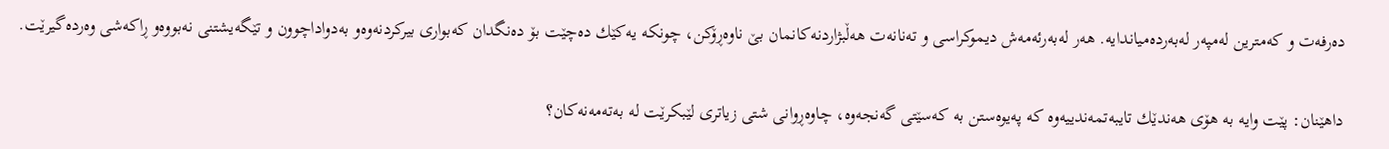ده‌رفه‌ت و كه‌مترین له‌مپه‌ر له‌به‌رده‌میاندایه‌. هه‌ر له‌به‌رئه‌مه‌ش دیموكراسی‌ و ته‌نانه‌ت هه‌ڵبژاردنه‌كانمان بێ‌ ناوه‌ڕۆكن، چونكه‌ یه‌كێك ده‌چێت بۆ ده‌نگدان كه‌بواری‌ بیركردنه‌وه‌و به‌دواداچوون و تێگه‌یشتنی‌ نه‌بووه‌و ڕاكه‌شی‌ وه‌رده‌گیرێت.

داهێنان: پێت وایه‌ به‌ هۆی‌ هه‌ندێك تایبه‌تمه‌ندییه‌وه‌ كه‌ په‌یوه‌ستن به‌ كه‌سێتی‌ گه‌نجه‌وه‌، چاوه‌ڕوانی شتی‌ زیاتری‌ لێبكرێت له‌ به‌ته‌مه‌نه‌كان؟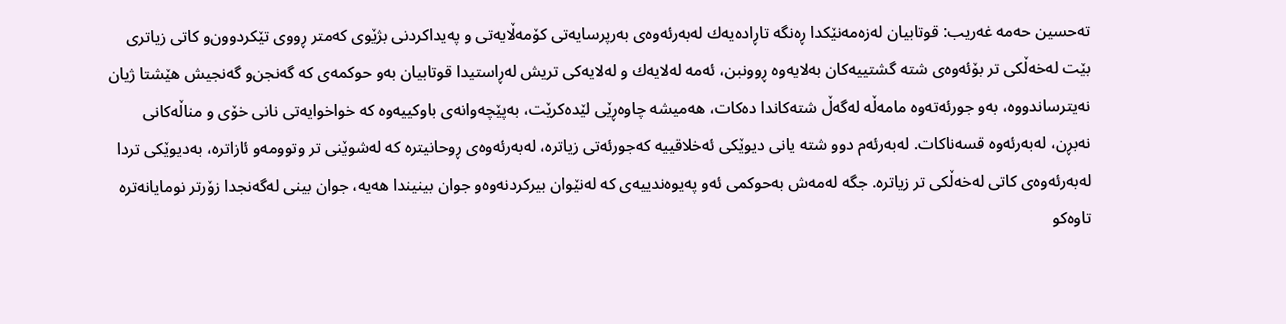ته‌حسین حه‌مه‌ غه‌ریب: قوتابیان له‌زه‌مه‌نێكدا ڕه‌نگه‌ تاڕاده‌یه‌ك له‌به‌رئه‌وه‌ی‌ به‌رپرسایه‌تی‌ كۆمه‌ڵایه‌تی‌ و په‌یداكردنی‌ بژێوی‌ كه‌متر ڕووی‌ تێكردوون‌و كاتی‌ زیاتری‌ بێت له‌خه‌ڵكی‌ تر بۆئه‌وه‌ی‌ شته‌ گشتییه‌كان به‌لایه‌وه‌ ڕوونبن، ئه‌مه‌ له‌لایه‌ك و له‌لایه‌كی‌ تریش له‌ڕاستیدا قوتابیان به‌و حوكمه‌ی‌ كه‌ گه‌نجن‌و گه‌نجیش هێشتا ژیان نه‌یترساندووه‌، به‌و جورئه‌ته‌وه‌ مامه‌ڵه‌ له‌گه‌ڵ شته‌كاندا ده‌كات، هه‌میشه‌ چاوه‌ڕێی‌ لێده‌كرێت، به‌پێچه‌وانه‌ی‌ باوكییه‌وه‌ كه‌ خواخوایه‌تی‌ نانی‌ خۆی‌ و مناڵه‌كانی‌ نه‌بڕن، له‌به‌رئه‌وه‌ قسه‌ناكات. له‌به‌رئه‌م دوو شته‌ یانی‌ دیوێكی‌ ئه‌خلاقییه‌ كه‌جورئه‌تی‌ زیاتره‌، له‌به‌رئه‌وه‌ی‌ ڕوحانیتره‌ كه‌ له‌شوێنی‌ تر وتوومه‌و ئازاتره‌، به‌دیوێكی‌ تردا له‌به‌رئه‌وه‌ی‌ كاتی‌ له‌خه‌ڵكی‌ تر زیاتره‌. جگه‌ له‌مه‌ش به‌حوكمی‌ ئه‌و په‌یوه‌ندییه‌ی‌ كه‌ له‌نێوان بیركردنه‌وه‌و جوان بینیندا هه‌یه‌، جوان بینی‌ له‌گه‌نجدا زۆرتر نومایانه‌تره‌ تاوه‌كو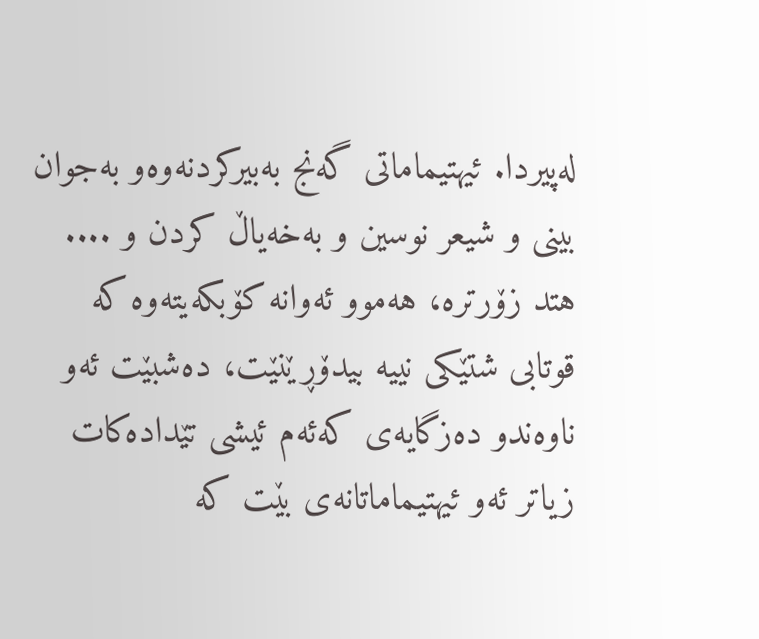له‌پیردا. ئیهتیماماتی‌ گه‌نج به‌بیركردنه‌وه‌و به‌جوان بینی‌ و شیعر نوسین و به‌خه‌یاڵ كردن و .... هتد زۆرتره‌، هه‌موو ئه‌وانه‌ كۆبكه‌یته‌وه‌ كه‌ قوتابی‌ شتێكی‌ نییه‌ بیدۆڕێنێت، ده‌شبێت ئه‌و ناوه‌ندو ده‌زگایه‌ی‌ كه‌ئه‌م ئیشی‌ تێداده‌كات زیاتر ئه‌و ئیهتیماماتانه‌ی‌ بێت كه‌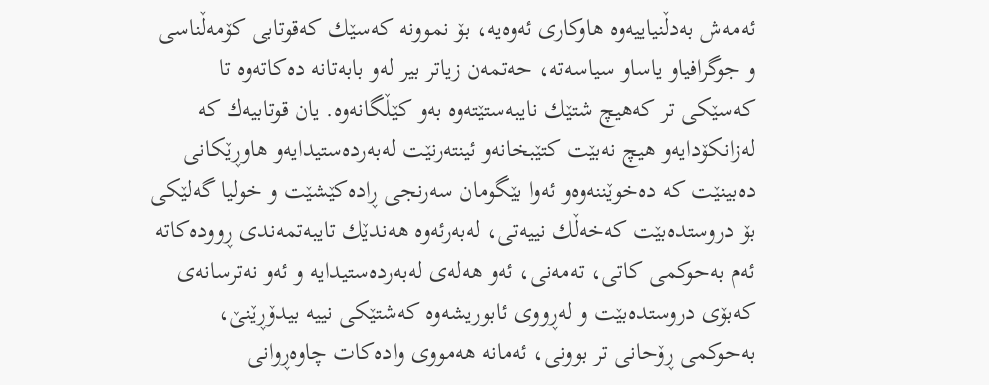ئه‌مه‌ش به‌دڵنیاییه‌وه‌ هاوكاری‌ ئه‌وه‌یه‌، بۆ نموونه‌ كه‌سێك كه‌قوتابی‌ كۆمه‌ڵناسی‌ و جوگرافیاو یاساو سیاسه‌ته‌، حه‌تمه‌ن زیاتر بیر له‌و بابه‌تانه‌ ده‌كاته‌وه‌ تا كه‌سێكی‌ تر كه‌هیچ شتێك نایبه‌ستێته‌وه‌ به‌و كێڵگانه‌وه‌. یان قوتابیه‌ك كه‌ له‌زانكۆدایه‌و هیچ نه‌بێت كتێبخانه‌و ئینته‌رنێت له‌به‌رده‌ستیدایه‌و هاوڕێكانی‌ ده‌بینێت كه‌ ده‌خوێننه‌وه‌و ئه‌وا بێگومان سه‌رنجی‌ ڕاده‌كێشێت و خولیا گه‌لێكی‌ بۆ دروستده‌بێت كه‌خه‌ڵك نییه‌تی‌، له‌به‌رئه‌وه‌ هه‌ندێك تایبه‌تمه‌ندی‌ ڕووده‌كاته‌ ئه‌م به‌حوكمی‌ كاتی‌، ته‌مه‌نی‌، ئه‌و هه‌له‌ی‌ له‌به‌رده‌ستیدایه‌ و ئه‌و نه‌ترسانه‌ی‌ كه‌بۆی‌ دروستده‌بێت و له‌ڕووی‌ ئابوریشه‌وه‌ كه‌شتێكی‌ نییه‌ بیدۆڕێنێ، به‌حوكمی‌ ڕۆحانی‌ تر بوونی‌، ئه‌مانه‌ هه‌مووی‌ واده‌كات چاوه‌ڕوانی‌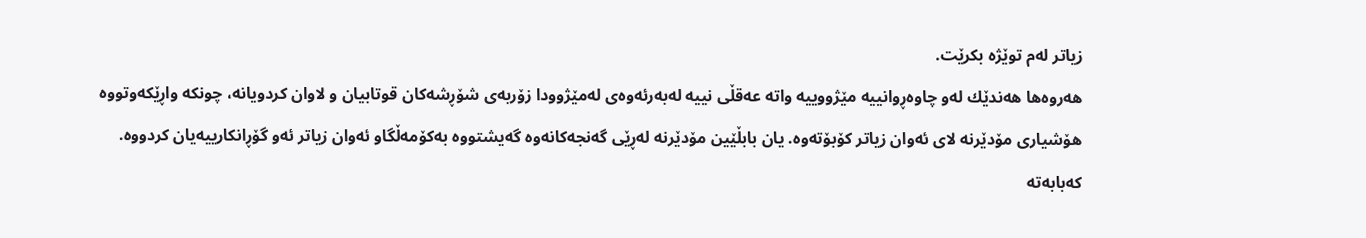زیاتر له‌م توێژه‌ بكرێت.
هه‌روه‌ها هه‌ندێك له‌و چاوه‌ڕوانییه‌ مێژووییه‌ واته‌ عه‌قڵی‌ نییه‌ له‌به‌رئه‌وه‌ی‌ له‌مێژوودا زۆربه‌ی‌ شۆڕشه‌كان قوتابیان و لاوان كردویانه‌، چونكه‌ واڕێكه‌وتووه‌ هۆشیاری‌ مۆدێرنه‌ لای‌ ئه‌وان زیاتر كۆبۆته‌وه‌. یان بابڵێین مۆدێرنه‌ له‌ڕێی‌ گه‌نجه‌كانه‌وه‌ گه‌یشتووه‌ به‌كۆمه‌ڵگاو ئه‌وان زیاتر ئه‌و گۆڕانكارییه‌یان كردووه‌.
كه‌بابه‌ته‌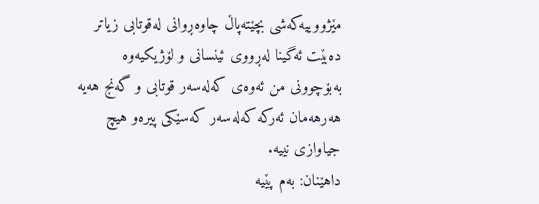مێژووییه‌كه‌شی‌ بچێته‌پاڵ چاوه‌ڕوانی‌ له‌قوتابی‌ زیاتر ده‌بێت ئه‌گینا له‌ڕووی‌ ئینسانی‌ و لۆژیكیه‌وه‌ به‌بۆچوونی‌ من ئه‌وه‌ی‌ كه‌له‌سه‌ر قوتابی‌ و گه‌نج هه‌یه‌ هه‌رهه‌مان ئه‌ركه‌ كه‌له‌سه‌ر كه‌سێكی‌ پیره‌و هیچ جیاوازی‌ نییه‌.
داهێنان: به‌م پێیه‌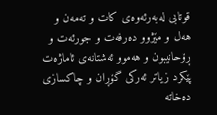قوتابی‌ له‌به‌رئه‌وه‌ی‌ كات و ته‌مه‌ن و هه‌ل و مێژوو ده‌رفه‌ت و جورئه‌ت و ڕۆحانیبون و هه‌موو ئه‌شتانه‌ی‌ ئاماژه‌ت پێكرد زیاتر ئه‌ركی‌ گۆڕان و چاكسازی‌ ده‌خاته‌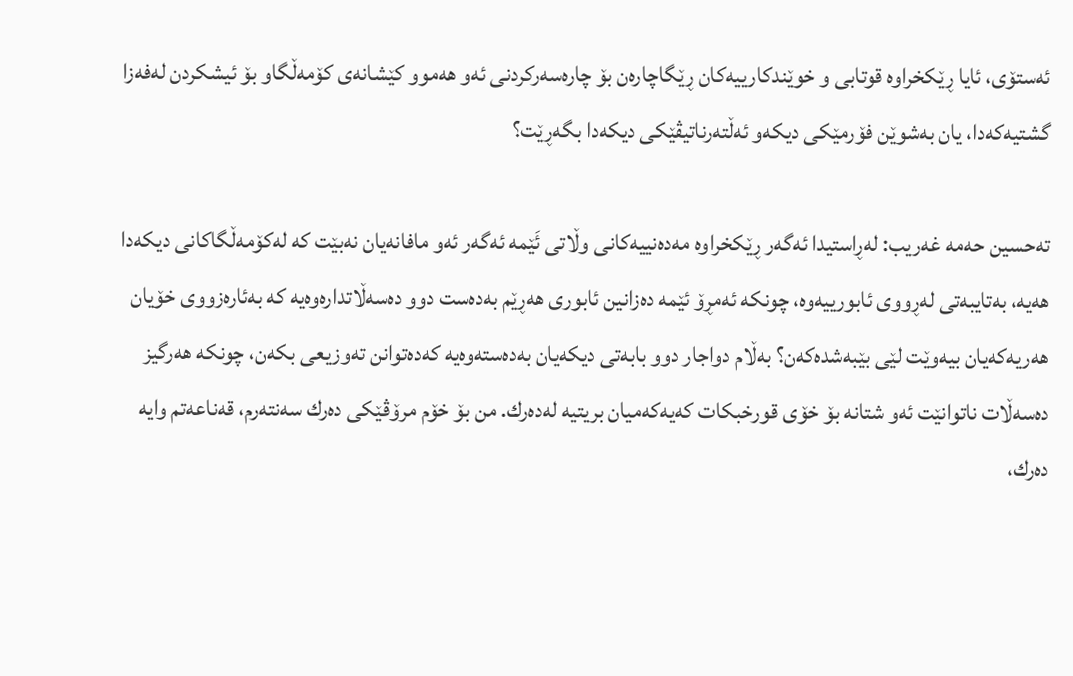ئه‌ستۆی‌، ئایا ڕێكخراوه‌ قوتابی‌ و خوێندكارییه‌كان ڕێگاچاره‌ن بۆ چاره‌سه‌ركردنی‌ ئه‌و هه‌موو كێشانه‌ی‌ كۆمه‌ڵگاو بۆ ئیشكردن له‌فه‌زا گشتیه‌كه‌دا، یان به‌شوێن فۆرمێكی‌ دیكه‌و ئه‌ڵته‌رناتیڤێكی‌ دیكه‌دا بگه‌ڕێت؟

ته‌حسین حه‌مه‌ غه‌ریب: له‌ڕاستیدا ئه‌گه‌ر ڕێكخراوه‌ مه‌ده‌نییه‌كانی‌ وڵاتی‌ ئَێمه‌ ئه‌گه‌ر ئه‌و مافانه‌یان نه‌بێت كه‌ له‌كۆمه‌ڵگاكانی‌ دیكه‌دا هه‌یه‌، به‌تایبه‌تی‌ له‌ڕووی‌ ئابورییه‌وه‌، چونكه‌ ئه‌مڕۆ ئێمه‌ ده‌زانین ئابوری‌ هه‌ڕێم به‌ده‌ست دوو ده‌سه‌ڵاتداره‌وه‌یه‌ كه‌ به‌ئاره‌زووی‌ خۆیان هه‌ریه‌كه‌یان بیه‌وێت لێی‌ بێبه‌شده‌كه‌ن؟ به‌ڵام دواجار دوو بابه‌تی‌ دیكه‌یان به‌ده‌سته‌وه‌یه‌ كه‌ده‌توانن ته‌وزیعی‌ بكه‌ن، چونكه‌ هه‌رگیز ده‌سه‌ڵات ناتوانێت ئه‌و شتانه‌ بۆ خۆی‌ قورخبكات كه‌یه‌كه‌میان بریتیه‌ له‌ده‌رك. من بۆ خۆم مرۆڤێكی‌ ده‌رك سه‌نته‌رم، قه‌ناعه‌تم وایه‌ ده‌رك،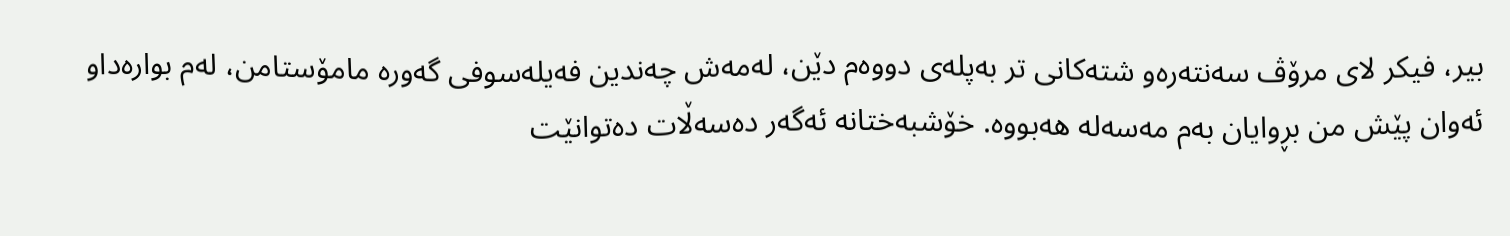بیر، فیكر لای‌ مرۆڤ سه‌نته‌ره‌و شته‌كانی‌ تر به‌پله‌ی‌ دووه‌م دێن، له‌مه‌ش چه‌ندین فه‌یله‌سوفی‌ گه‌وره‌ مامۆستامن، له‌م بواره‌داو ئه‌وان پێش من بڕوایان به‌م مه‌سه‌له‌ هه‌بووه‌. خۆشبه‌ختانه‌ ئه‌گه‌ر ده‌سه‌ڵات ده‌توانێت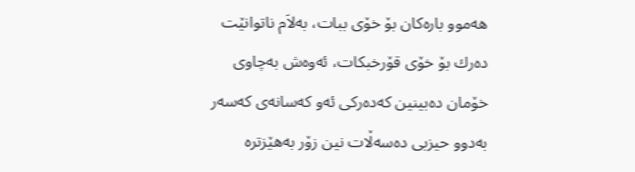هه‌موو باره‌كان بۆ خۆی‌ ببات، به‌لاَم ناتوانێت ده‌رك بۆ خۆی‌ قۆرخبكات، ئه‌وه‌ش به‌چاوی‌ خۆمان ده‌بینین كه‌ده‌ركی‌ ئه‌و كه‌سانه‌ی‌ كه‌سه‌ر به‌دوو حیزبی‌ ده‌سه‌ڵات نین زۆر به‌هێزتره‌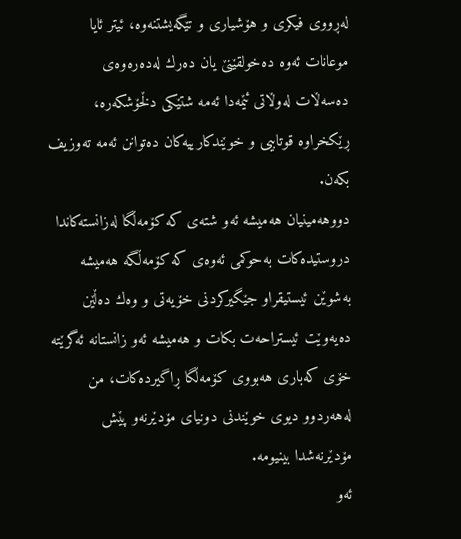له‌ڕووی‌ فیكری‌ و هۆشیاری‌ و تێگه‌یشتنه‌وه‌، ئیتر ئایا موعانات ئه‌وه‌ ده‌خولقێنێ یان ده‌رك له‌ده‌ره‌وه‌ی‌ ده‌سه‌ڵات له‌وڵاتی‌ ئێمه‌دا ئه‌مه‌ شتێكی‌ دڵخۆشكه‌ره‌، ڕێكخراوه‌ قوتابیی‌ و خوێندكارییه‌كان ده‌توانن ئه‌مه‌ ته‌وزیف بكه‌ن.
دووهه‌مینیان هه‌میشه‌ ئه‌و شته‌ی‌ كه‌ كۆمه‌ڵگا له‌زانسته‌كاندا دروستیده‌كات به‌حوكمی‌ ئه‌وه‌ی‌ كه‌ كۆمه‌ڵگه‌ هه‌میشه‌ به‌شوێن ئیستیقراو جێگیركردنی‌ خۆیه‌تی‌ و وه‌ك ده‌ڵێن ده‌یه‌وێت ئیستراحه‌ت بكات و هه‌میشه‌ ئه‌و زانستانه‌ ئه‌گرێته‌ خۆی‌ كه‌باری‌ هه‌بووی‌ كۆمه‌ڵگا ڕاگیرده‌كات، من له‌هه‌ردوو دیوی‌ خوێندنی‌ دونیای‌ مۆدێرنه‌و پێش مۆدێرنه‌شدا بینیومه‌.
ئه‌و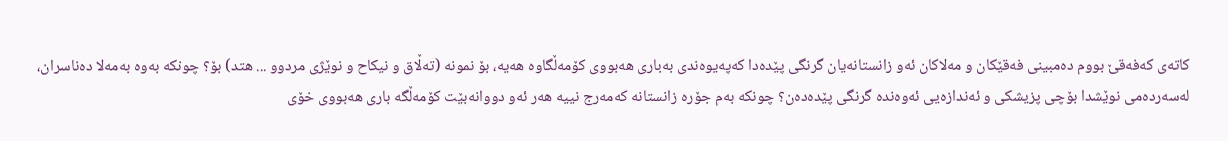كاته‌ی‌ كه‌فه‌قێ‌ بووم ده‌مبینی‌ فه‌قێكان و مه‌لاكان ئه‌و زانستانه‌یان گرنگی‌ پێده‌دا كه‌په‌یوه‌ندی‌ به‌باری‌ هه‌بووی‌ كۆمه‌ڵگاوه‌ هه‌یه‌، بۆ نمونه‌ (ته‌ڵاق و نیكاح و نوێژی‌ مردوو ... هتد) بۆ؟ چونكه‌ به‌وه‌ به‌مه‌لا ده‌ناسران، له‌سه‌رده‌می‌ نوێشدا بۆچی‌ پزیشكی‌ و ئه‌ندازه‌یی‌ ئه‌وه‌نده‌ گرنگی‌ پێده‌ده‌ن؟ چونكه‌ به‌م جۆره‌ زانستانه‌ كه‌مه‌رج نییه‌ هه‌ر ئه‌و دووانه‌بێت كۆمه‌ڵگه‌ باری‌ هه‌بووی‌ خۆی‌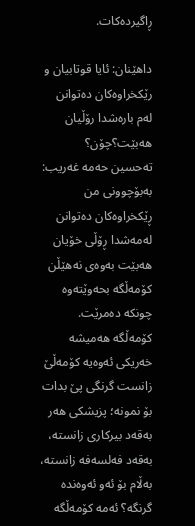ڕاگیرده‌كات.

داهێنان: ئایا قوتابیان و رێكخراوه‌كان ده‌توانن له‌م باره‌شدا رۆڵیان هه‌بێت؟چۆن؟
ته‌حسین حه‌مه‌ غه‌ریب: به‌بۆچوونی‌ من ڕێكخراوه‌كان ده‌توانن له‌مه‌شدا ڕۆڵی‌ خۆیان هه‌بێت به‌وه‌ی‌ نه‌هێڵن كۆمه‌ڵگه‌ بحه‌وێته‌وه‌ چونكه‌ ده‌مرێت. كۆمه‌ڵگه‌ هه‌میشه‌ خه‌ریكی‌ ئه‌وه‌یه‌ كۆمه‌ڵێ‌ زانست گرنگی‌ پێ‌ بدات بۆ نمونه‌؛ پزیشكی‌ هه‌ر به‌قه‌د بیركاری‌ زانسته‌، به‌قه‌د فه‌لسه‌فه‌ زانسته‌، به‌ڵام بۆ ئه‌و ئه‌وه‌نده‌ گرنگه‌؟ ئه‌مه‌ كۆمه‌ڵگه‌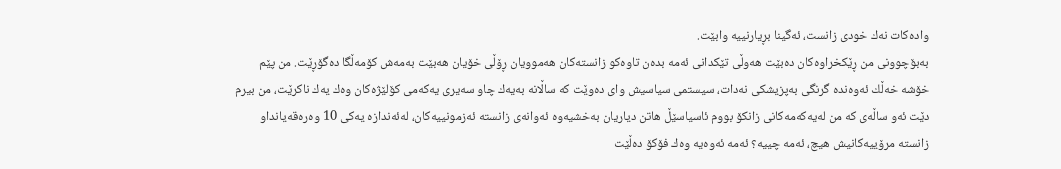واده‌كات نه‌ك خودی‌ زانست، ئه‌گینا بڕیارنییه‌ وابێت.
به‌بۆچوونی‌ من ڕێكخراوه‌كان ده‌بێت هه‌وڵی‌ تێكدانی‌ ئه‌مه‌ بده‌ن تاوه‌كو زانسته‌كان هه‌موویان ڕۆڵی‌ خۆیان هه‌بێت به‌مه‌ش كۆمه‌ڵگا ده‌گۆڕێت. من پێم خۆشه‌ خه‌ڵك ئه‌وه‌نده‌ گرنگی‌ به‌پزیشكی‌ نه‌دات، سیستمی‌ سیاسیش وای‌ ده‌وێت كه‌ ساڵانه‌ به‌یه‌ك چاو سه‌یری‌ یه‌كه‌می‌ كۆلێژه‌كان وه‌ك یه‌ك ناكرێت، من بیرم دێت ئه‌و ساڵه‌ی‌ كه‌ من له‌یه‌كه‌مه‌كانی‌ زانكۆ بووم ئاسیاسێڵ هاتن دیاریان به‌خشیه‌وه‌ ئه‌وانه‌ی‌ زانسته‌ ئه‌زمونییه‌كان، له‌ئه‌ندازه‌ یه‌كی‌ 10 وه‌ره‌قه‌یانداو زانسته‌ مرۆییه‌كانیش هیچ، ئه‌مه‌ چییه‌؟ ئه‌مه‌ ئه‌وه‌یه‌ وه‌ك فۆكۆ ده‌ڵێت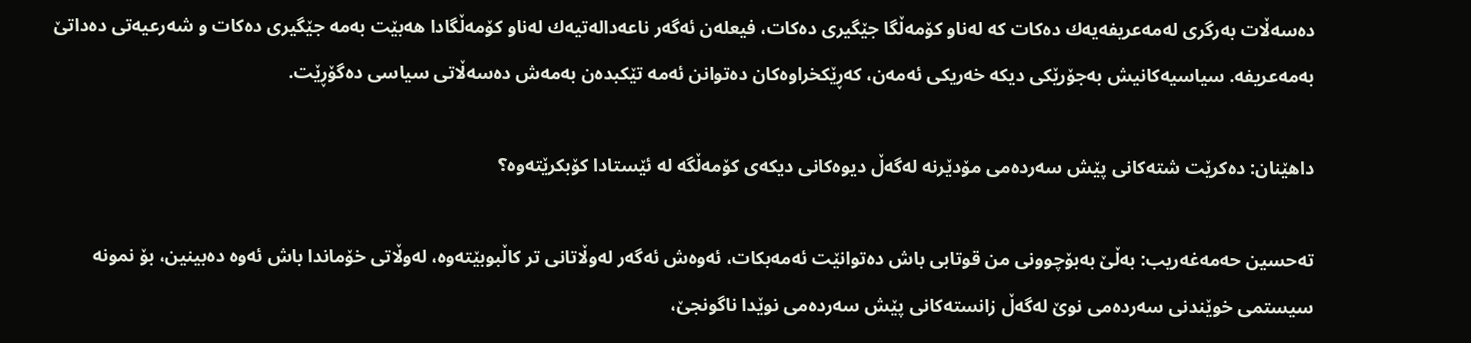ده‌سه‌ڵات به‌رگری‌ له‌مه‌عریفه‌یه‌ك ده‌كات كه‌ له‌ناو كۆمه‌ڵگا جێگیری‌ ده‌كات، فیعله‌ن ئه‌گه‌ر ناعه‌داله‌تیه‌ك له‌ناو كۆمه‌ڵگادا هه‌بێت به‌مه‌ جێگیری‌ ده‌كات و شه‌رعیه‌تی‌ ده‌داتێ‌ به‌مه‌عریفه‌. سیاسیه‌كانیش به‌جۆرێكی‌ دیكه‌ خه‌ریكی‌ ئه‌مه‌ن، كه‌ڕێكخراوه‌كان ده‌توانن ئه‌مه‌ تێكبده‌ن به‌مه‌ش ده‌سه‌ڵاتی‌ سیاسی ده‌گۆڕێت.

داهێنان: ده‌كرێت شته‌كانی‌ پێش سه‌رده‌می‌ مۆدێرنه‌ له‌گه‌ڵ دیوه‌كانی‌ دیكه‌ی‌ كۆمه‌ڵگه‌ له‌ ئێستادا كۆبكرێته‌وه‌؟

ته‌حسین حه‌مه‌غه‌ریب: به‌ڵێ‌ به‌بۆچوونی‌ من قوتابی‌ باش ده‌توانێت ئه‌مه‌بكات، ئه‌وه‌ش ئه‌گه‌ر له‌وڵاتانی‌ تر كاڵبوبێته‌وه‌، له‌وڵاتی‌ خۆماندا باش ئه‌وه‌ ده‌بینین، بۆ نمونه‌ سیستمی‌ خوێندنی‌ سه‌رده‌می‌ نوێ‌ له‌گه‌ڵ زانسته‌كانی‌ پێش سه‌رده‌می‌ نوێدا ناگونجێ‌،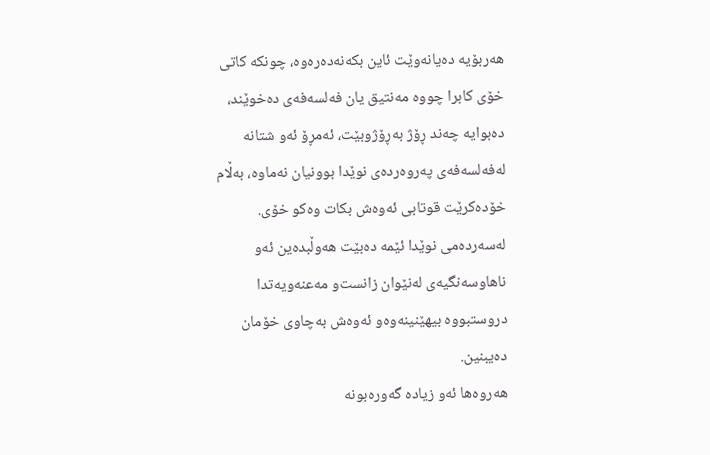هه‌ربۆیه‌ ده‌یانه‌وێت ئاین بكه‌نه‌ده‌ره‌وه‌، چونكه‌ كاتی‌ خۆی‌ كابرا چووه‌ مه‌نتیق یان فه‌لسه‌فه‌ی‌ ده‌خوێند، ده‌بوایه‌ چه‌ند ڕۆژ به‌ڕۆژوبێت، ئه‌مڕۆ ئه‌و شتانه‌ له‌فه‌لسه‌فه‌ی‌ په‌روه‌رده‌ی‌ نوێدا بوونیان نه‌ماوه‌، به‌ڵام خۆده‌كرێت قوتابی‌ ئه‌وه‌ش بكات وه‌كو خۆی‌. له‌سه‌رده‌می‌ نوێدا ئێمه‌ ده‌بێت هه‌وڵبده‌ین ئه‌و ناهاوسه‌نگیه‌ی‌ له‌نێوان زانست‌و مه‌عنه‌ویه‌تدا دروستبووه‌ بیهێنینه‌وه‌و ئه‌وه‌ش به‌چاوی‌ خۆمان ده‌یبنین.
هه‌روه‌ها ئه‌و زیاده‌ گه‌وره‌بونه‌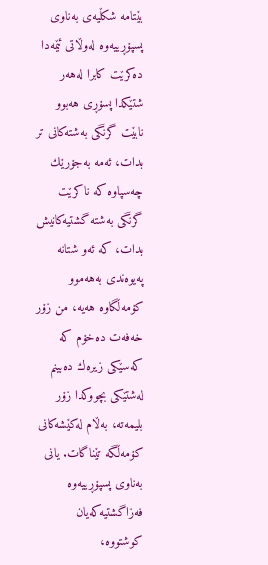بێتامه‌ شكڵیه‌ی‌ به‌ناوی‌ پسپۆڕییه‌وه‌ له‌وڵاتی‌ ئێمه‌دا ده‌كرێت كابرا له‌هه‌ر شتێكدا پسۆڕی‌ هه‌بوو نابێت گرنگی‌ به‌شته‌كانی‌ تر بدات، ئه‌مه‌ به‌جۆرێك چه‌سپاوه‌ كه‌ ناكرێت گرنگی‌ به‌شته‌ گشتیه‌كانیش بدات، كه‌ ئه‌و شتانه‌ په‌یوه‌ندی‌ به‌هه‌موو كۆمه‌ڵگاوه‌ هه‌یه‌، من زۆر خه‌فه‌ت ده‌خۆم كه‌ كه‌سێكی‌ زیره‌ك ده‌بینم له‌شتێكی‌ بچووكدا زۆر بلیمه‌ته‌، به‌ڵام له‌كێشه‌كانی‌ كۆمه‌ڵگه‌ تێناگات. یانی‌ به‌ناوی‌ پسپۆڕییه‌وه‌ فه‌زاگشتیه‌كه‌یان كوشتووه‌،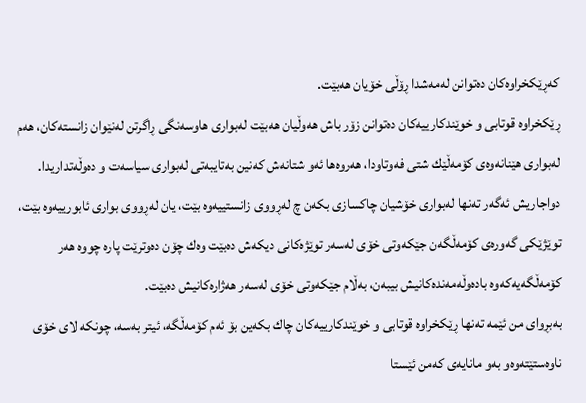كه‌ڕێكخراوه‌كان ده‌توانن له‌مه‌شدا ڕۆڵی‌ خۆیان هه‌بێت.
ڕێكخراوه‌ قوتابی‌ و خوێندكارییه‌كان ده‌توانن زۆر باش هه‌وڵیان هه‌بێت له‌بواری‌ هاوسه‌نگی‌ ڕاگرتن له‌نێوان زانسته‌كان، هه‌م له‌بواری‌ هێنانه‌وه‌ی‌ كۆمه‌ڵێك شتی‌ فه‌وتاودا، هه‌روه‌ها ئه‌و شتانه‌ش كه‌نین به‌تایبه‌تی‌ له‌بواری‌ سیاسه‌ت و ده‌وڵه‌تداریدا.
دواجاریش ئه‌گه‌ر ته‌نها له‌بواری‌ خۆشیان چاكسازی‌ بكه‌ن چ له‌ڕووی‌ زانستییه‌وه‌ بێت، یان له‌ڕووی‌ بواری‌ ئابورییه‌وه‌ بێت، توێژێكی‌ گه‌وره‌ی‌ كۆمه‌ڵگه‌ن جێكه‌وتی‌ خۆی‌ له‌سه‌ر توێژه‌كانی‌ دیكه‌ش ده‌بێت وه‌ك چۆن ده‌وترێت پاره‌ چووه‌ هه‌ر كۆمه‌ڵگه‌یه‌كه‌وه‌ باده‌وڵه‌مه‌نده‌كانیش بیبه‌ن، به‌ڵام جێكه‌وتی‌ خۆی‌ له‌سه‌ر هه‌ژاره‌كانیش ده‌بێت.
به‌بڕوای‌ من ئێمه‌ ته‌نها ڕێكخراوه‌ قوتابی‌ و خوێندكارییه‌كان چاك بكه‌ین بۆ ئه‌م كۆمه‌ڵگه‌، ئیتر به‌سه‌، چونكه‌ لای‌ خۆی‌ ناوه‌ستێته‌وه‌و به‌و مانایه‌ی‌ كه‌من ئێستا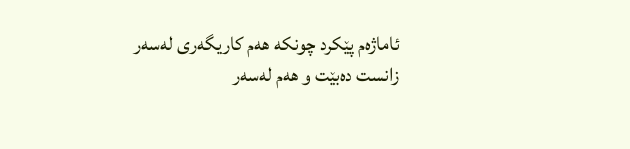ئاماژه‌م پێكرد چونكه‌ هه‌م كاریگه‌ری‌ له‌سه‌ر زانست ده‌بێت و هه‌م له‌سه‌ر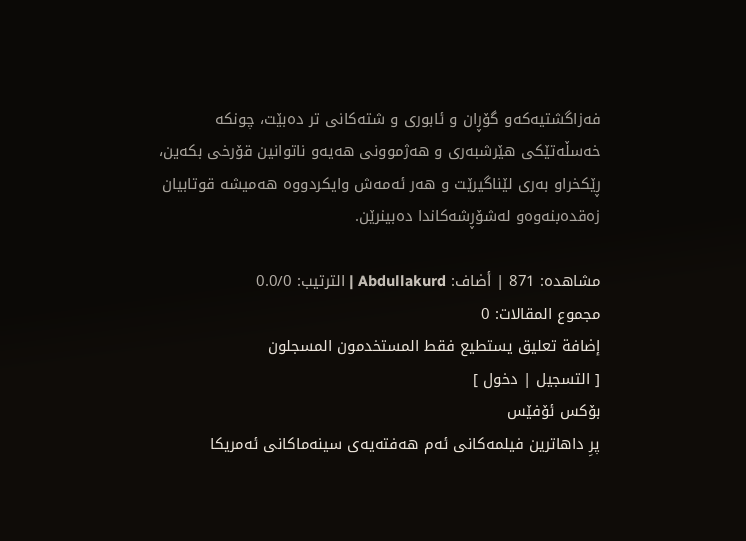فه‌زاگشتیه‌كه‌و گۆڕان و ئابوری‌ و شته‌كانی‌ تر ده‌بێت، چونكه‌ خه‌سڵه‌تێكی‌ هێرشبه‌ری‌ و هه‌ژموونی‌ هه‌یه‌‌و ناتوانین قۆرخی‌ بكه‌ین، ڕێكخراو به‌ری‌ لێناگیرێت و هه‌ر ئه‌مه‌ش وایكردووه‌ هه‌میشه‌ قوتابیان زه‌قده‌بنه‌وه‌و له‌شۆڕشه‌كاندا ده‌بینرێن.

مشاهده: 871 | أضاف: Abdullakurd | الترتيب: 0.0/0
مجموع المقالات: 0
إضافة تعليق يستطيع فقط المستخدمون المسجلون
[ التسجيل | دخول ]
بۆكس ئۆفێس
پرِ داهاترین فیلمه‌كانى ئه‌م هه‌فته‌یه‌ى سینه‌ماكانى ئه‌مریكا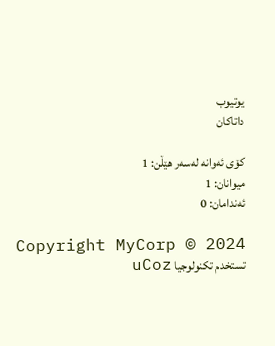يوتيوب
داتاكان

کۆى ئەوانە لەسەر هێڵن: 1
میوانان: 1
ئەندامان: 0

Copyright MyCorp © 2024
تستخدم تكنولوجيا uCoz